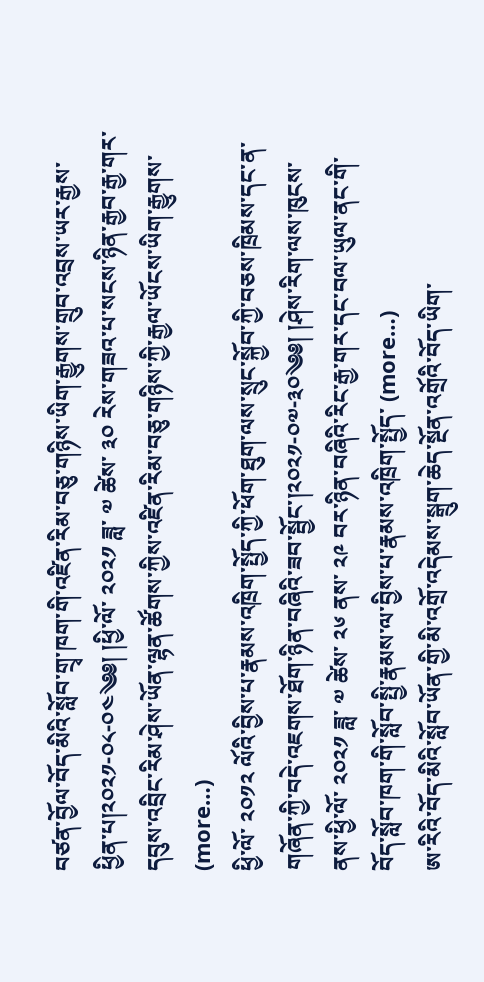བཙན་བྱོལ་བོད་མིའི་སློབ་གྲྭ་ཁག་གི་འཛིན་རིམ་བཅུ་གཉིས་ཡིག་རྒྱུགས་གྲུབ་འབྲས་ཡར་རྒྱས་ཕྱིན་པ།༢༠༢༡-༠༨-༠༤༄༅། །ཕྱི་ལོ་ ༢༠༢༡ ཟླ་ ༧ ཚེས་ ༣༠ རེས་གཟའ་པ་སངས་ཉིན་རྒྱབ་རྒྱ་གར་དབུས་འབྲིང་རིམ་ཤེས་ཡོན་ལྷན་ཚོགས་ཀྱིས་འཛིན་རིམ་བཅུ་གཉིས་ཀྱི་རྒྱལ་ཡོངས་ཡིག་རྒྱུགས་ (more…)
ཕྱི་ལོ་ ༢༠༡༢ ལོའི་བྱིས་པ་རྣམས་འཁྲིག་སྤྱོད་ཀྱི་ཕོག་ཐུག་ལས་སྲུང་སྐྱོབ་ཀྱི་བཅས་ཁྲིམས་དང་ན་གཞོན་ཀྱི་བདེ་འཇགས་ཐོག་ཉིན་བཞིའི་ཟབ་སྦྱོང་།༢༠༢༡-༠༧-༣༠༄༅། །ཤེས་རིག་ལས་ཁུངས་ནས་ཕྱི་ལོ་ ༢༠༢༡ ཟླ་ ༧ ཚེས་ ༢༦ ནས་ ༢༩ བར་ཉིན་བཞིའི་རིང་རྒྱ་གར་དང་བལ་ཡུལ་ནང་གི་བོད་སློབ་ཁག་གི་སློབ་སྤྱི་རྣམས་ལ་བྱིས་པ་རྣམས་འཁྲིག་སྤྱོད་ (more…)
ཨ་རིའི་བོད་མིའི་སློབ་ཡོན་གྱི་མི་འགྲོ་འདེམས་སྒྲུག་ཆེད་སྔོན་འགྲོའི་བོད་ཡིག་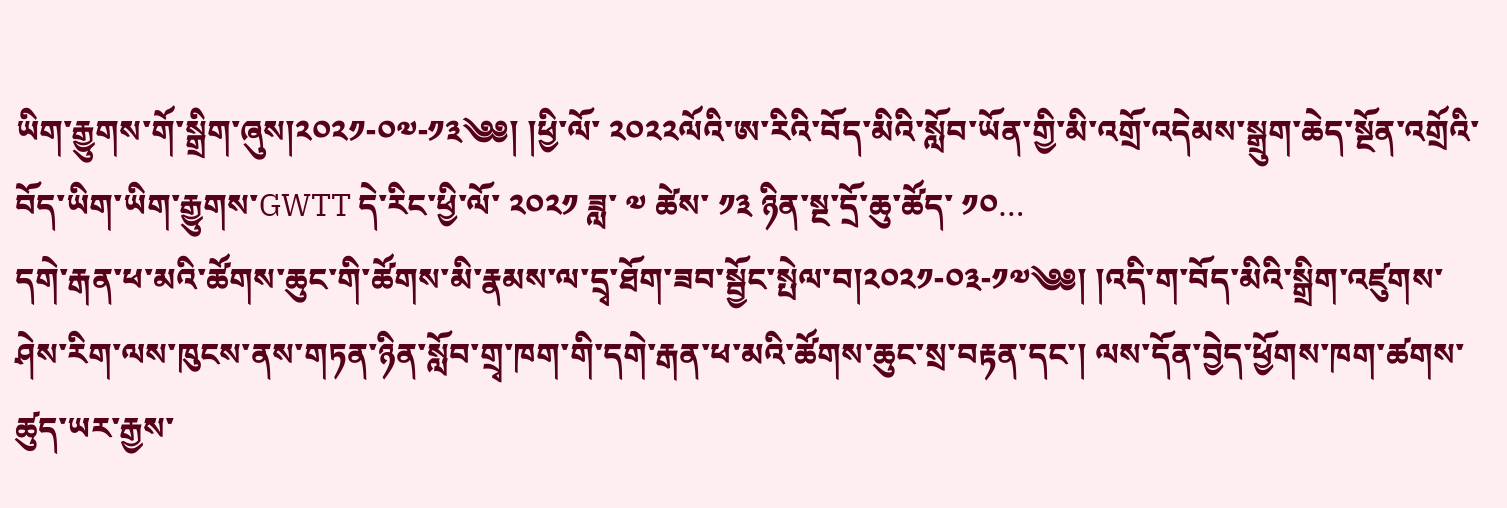ཡིག་རྒྱུགས་གོ་སྒྲིག་ཞུས།༢༠༢༡-༠༧-༡༣༄༅། །ཕྱི་ལོ་ ༢༠༢༢ལོའི་ཨ་རིའི་བོད་མིའི་སློབ་ཡོན་གྱི་མི་འགྲོ་འདེམས་སྒྲུག་ཆེད་སྔོན་འགྲོའི་བོད་ཡིག་ཡིག་རྒྱུགས་GWTT དེ་རིང་ཕྱི་ལོ་ ༢༠༢༡ ཟླ་ ༧ ཚེས་ ༡༣ ཉིན་སྔ་དྲོ་ཆུ་ཚོད་ ༡༠…
དགེ་རྒན་ཕ་མའི་ཚོགས་ཆུང་གི་ཚོགས་མི་རྣམས་ལ་དྲྭ་ཐོག་ཟབ་སྦྱོང་སྤེལ་བ།༢༠༢༡-༠༣-༡༧༄༅། །འདི་ག་བོད་མིའི་སྒྲིག་འཛུགས་ཤེས་རིག་ལས་ཁུངས་ནས་གཏན་ཉིན་སློབ་གྲྭ་ཁག་གི་དགེ་རྒན་ཕ་མའི་ཚོགས་ཆུང་སྲ་བརྟན་དང་། ལས་དོན་བྱེད་ཕྱོགས་ཁག་ཚགས་ཚུད་ཡར་རྒྱས་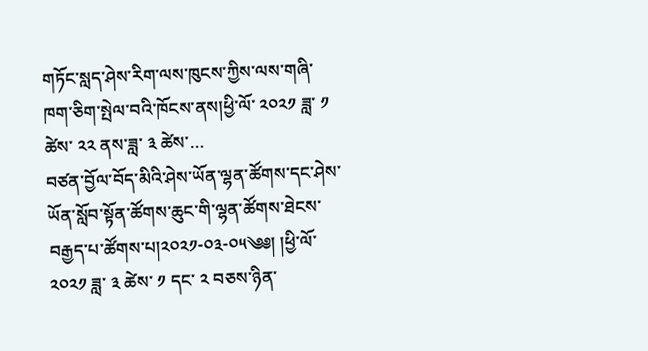གཏོང་སླད་ཤེས་རིག་ལས་ཁུངས་ཀྱིས་ལས་གཞི་ཁག་ཅིག་སྤེལ་བའི་ཁོངས་ནས།ཕྱི་ལོ་ ༢༠༢༡ ཟླ་ ༡ ཚེས་ ༢༢ ནས་ཟླ་ ༣ ཚེས་…
བཙན་བྱོལ་བོད་མིའི་ཤེས་ཡོན་ལྷན་ཚོགས་དང་ཤེས་ཡོན་སློབ་སྟོན་ཚོགས་ཆུང་གི་ལྷན་ཚོགས་ཐེངས་བརྒྱད་པ་ཚོགས་པ།༢༠༢༡-༠༣-༠༥༄༅། །ཕྱི་ལོ་ ༢༠༢༡ ཟླ་ ༣ ཚེས་ ༡ དང་ ༢ བཅས་ཉིན་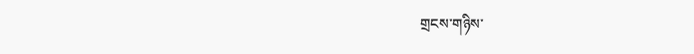གྲངས་གཉིས་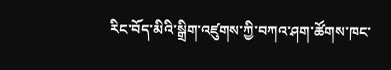རིང་བོད་མིའི་སྒྲིག་འཛུགས་ཀྱི་བཀའ་ཤག་ཚོགས་ཁང་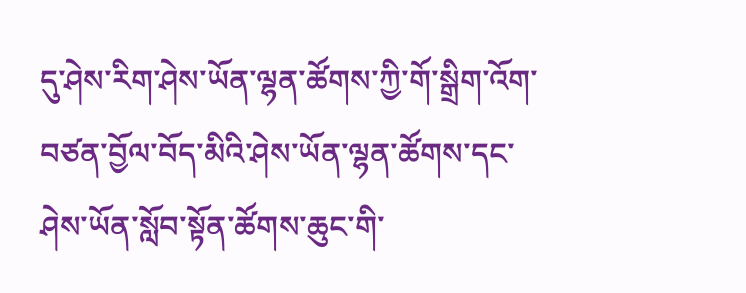དུ་ཤེས་རིག་ཤེས་ཡོན་ལྷན་ཚོགས་ཀྱི་གོ་སྒྲིག་འོག་བཙན་བྱོལ་བོད་མིའི་ཤེས་ཡོན་ལྷན་ཚོགས་དང་ཤེས་ཡོན་སློབ་སྟོན་ཚོགས་ཆུང་གི་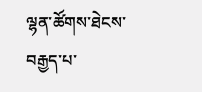ལྷན་ཚོགས་ཐེངས་བརྒྱད་པ་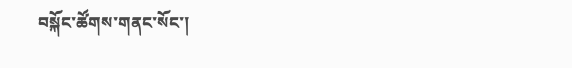བསྐོང་ཚོགས་གནང་སོང་།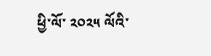ཕྱི་ལོ་ ༢༠༢༥ ལོའི་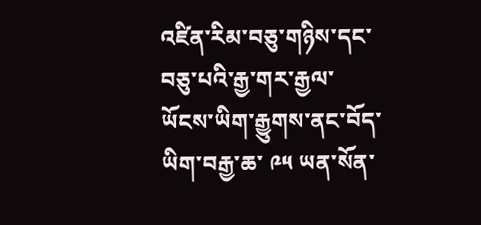འཛིན་རིམ་བཅུ་གཉིས་དང་བཅུ་པའི་རྒྱ་གར་རྒྱལ་ཡོངས་ཡིག་རྒྱུགས་ནང་བོད་ཡིག་བརྒྱ་ཆ་ ༩༥ ཡན་སོན་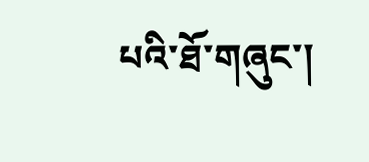པའི་ཐོ་གཞུང་།